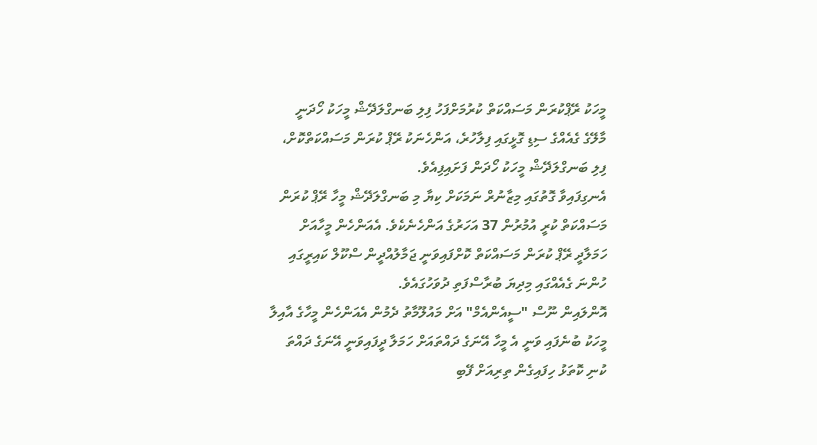މީހަކު ރޭޕްކުރަން މަސައްކަތް ކުރުމަށްފަހު ފިލި ބަނގްލަދޭޝް މީހަކު ހޯދަނީ
މާލޭގެ ގެއެއްގެ ސިޑި ގޮޅީގައި ފިލާހުރެ، އަންހެނަކު ރޭޕް ކުރަން މަސައްކަތްކޮށް، ފިލި ބަނގްލަދޭޝް މީހަކު ހޯދަން ފަށައިފިއެވެ.
އެނގިފައިވާ ގޮތުގައި މިޒާނުރް ނަމަކަށް ކިޔާ މި ބަނގްލަދޭޝް މީހާ ރޭޕް ކުރަން މަސައްކަތް ކުރީ އުމުރުން 37 އަހަރުގެ އަންހެނެކެވެ. އެއަންހެން މީހާއަށް ހަމަލާދީ ރޭޕް ކުރަން މަސައްކަތް ކޮށްފައިވަނީ ޖަމާލުއްދީން ސްކޫލް ކައިރީގައި ހުންނަ ގެއެއްގައި މިދިޔަ ބުރާސްފަތި ދުވަހުގައެވެ.
އޮންލައިން ނޫސް "ސީއެންއެމް" އަށް މައުލޫމާތު ދެމުން އެއަންހެން މީހާގެ އާއިލާ މީހަކު ބުނެފައި ވަނީ އެ މީހާ އޭނަގެ ދައްތައަށް ހަމަލާ ދީފައިވަނީ އޭނަގެ ދައްތަ ކުނި ކޮތަޅު ހިފައިގެން ތިރިއަށް ފޭބި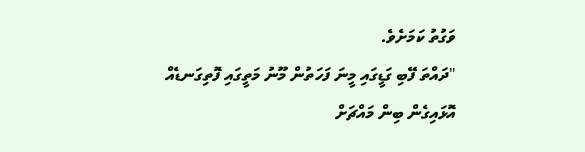ވަގުތު ކަމަށެވެ.
"ދައްތަ ފޭބި ގަޑީގައި މީނަ ފަހަތުން މޫނު މަތީގައި ފޮތިގަނޑެއް އޮޅައިގެން ބިން މައްޗަށް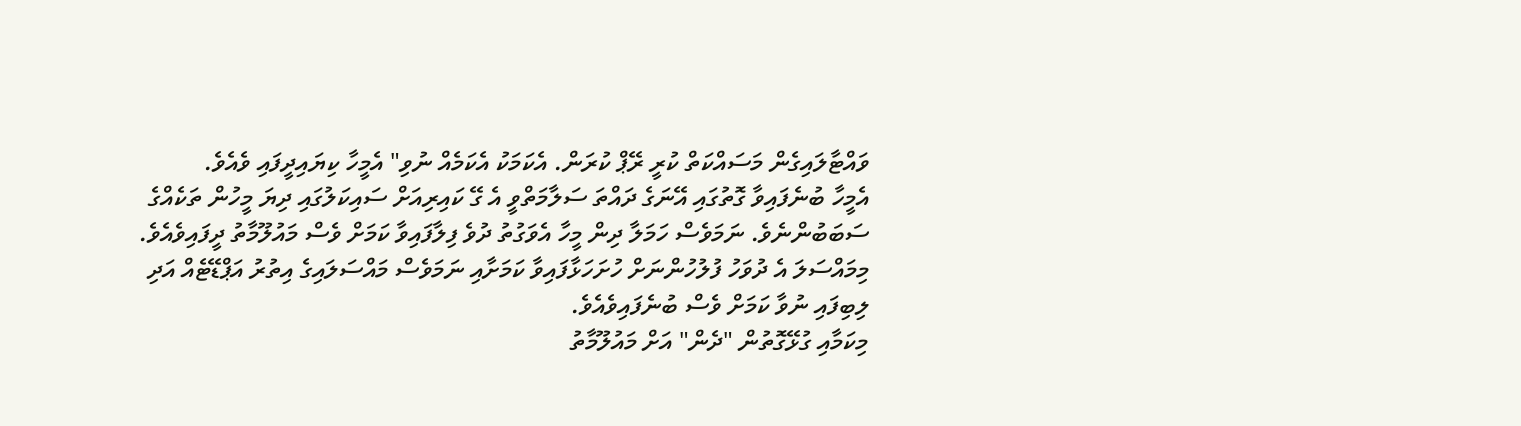ވައްޓާލައިގެން މަސައްކަތް ކުރީ ރޭޕް ކުރަން. އެކަމަކު އެކަމެއް ނުވި" އެމީހާ ކިޔައިދީފައި ވެއެވެ.
އެމީހާ ބުނެފައިވާ ގޮތުގައި އޭނަގެ ދައްތަ ސަލާމަތްވީ އެ ގޭ ކައިރިއަށް ސައިކަލުގައި ދިޔަ މީހުން ތަކެއްގެ ސަބަބުންނެވެ. ނަމަވެސް ހަމަލާ ދިން މީހާ އެވަގުތު ދުވެ ފިލާފައިވާ ކަމަށް ވެސް މައުލޫމާތު ދީފައިވެއެވެ.
މިމައްސަލަ އެ ދުވަހު ފުލުހުންނަށް ހުށަހަޅާފައިވާ ކަމަށާއި ނަމަވެސް މައްސަލައިގެ އިތުރު އަޕްޑޭޓެއް އަދި ލިބިފައި ނުވާ ކަމަށް ވެސް ބުނެފައިވެއެވެ.
މިކަމާއި ގުޅޭގޮތުން "ދެން" އަށް މައުލޫމާތު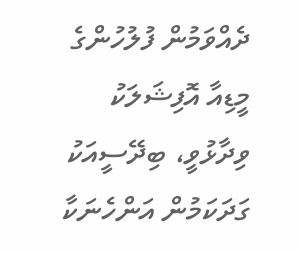ދެއްވަމުން ފުލުހުންގެ މީޑިއާ އޮފިޝަލަކު ވިދާޅުވީ، ބިދޭސީއަކު ގަދަކަމުން އަންހެނަކާ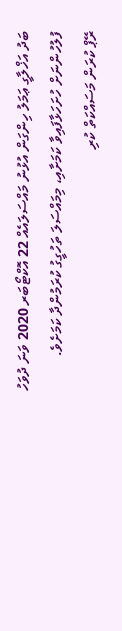ބަދު އަޚްލާގީ ޢަމަލު ހިންގަން އުޅުނު މައްސަލައެއް 22 އޮކްޓޯބަރ 2020 ވަނަ ދުވަހު ފުލުހުންނަށް ހުށަހަޅާފައިވާ ކަމަށާއި، މިމައްސަލަ ތަހުގީގު ކުރަމުންދާ ކަމަށެވެ.
ރޭޕް ކުރަން މަސައްކަތް ކުރި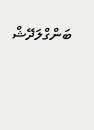ބަންގްލަދޭޝް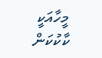މީހާއަކީ ކާކުކަން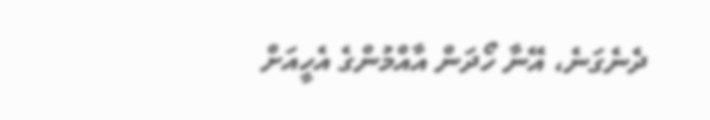ދެނެގަނެ، އޭނާ ހޯދަން އާއްމުންގެ އެހީއަށް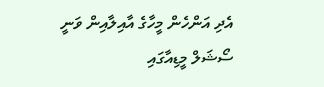އެދި އަންހެން މީހާގެ އާއިލާއިން ވަނީ ސޯޝަލް މީޑިއާގައި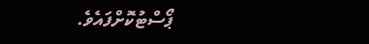ޕޯސްޓުކޮށްފައެވެ.